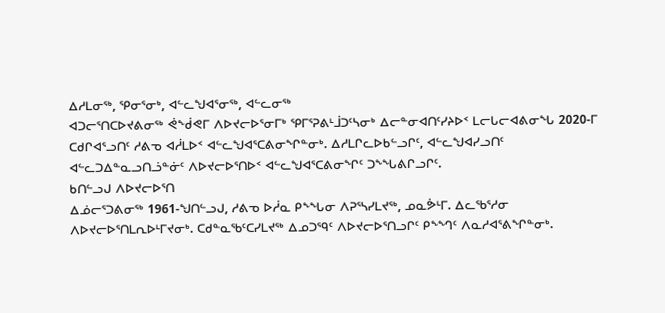ᐃᓱᒪᓂᖅ, ᕿᓂᕐᓂᒃ, ᐊᓪᓚᖑᐊᕐᓂᖅ, ᐊᓪᓚᓂᖅ
ᐊᑐᓕᕐᑎᑕᐅᔪᕕᓂᖅ ᕚᖕᑰᕙᒥ ᐱᐅᔪᓕᐅᕐᓂᒥᒃ ᕿᒥᕐᕈᕕᒻᒨᑐᑦᓴᓂᒃ ᐃᓕᓐᓂᐊᑎᑦᓯᔨᐅᑉ ᒪᓕᒐᓕᐊᕕᓂᖓ 2020-ᒥ
ᑕᑯᒋᐊᕐᓗᑎᑦ ᓱᕕᓀ ᐊᓲᒪᐅᑉ ᐊᓪᓚᖑᐊᕐᑕᕕᓂᖏᓐᓂᒃ. ᐃᓱᒪᒋᓚᐅᑲᓪᓗᒋᑦ, ᐊᓪᓚᖑᐊᓯᓗᑎᑦ ᐊᓪᓚᑐᐃᓐᓇᓗᑎᓘᓐᓃᑦ ᐱᐅᔪᓕᐅᕐᑎᐅᑉ ᐊᓪᓚᖑᐊᕐᑕᕕᓂᖏᑦ ᑐᖕᖓᕕᒋᓗᒋᑦ.
ᑲᑎᓪᓗᒍ ᐱᐅᔪᓕᐅᕐᑎ
ᐃᓅᓕᕐᑐᕕᓂᖅ 1961-ᖑᑎᓪᓗᒍ, ᓱᕕᓀ ᐅᓲᓇ ᑭᖕᖓᓂ ᐱᕈᕐᓴᓯᒪᔪᖅ, ᓄᓇᕘᒻᒥ. ᐃᓚᖃᕐᓱᓂ ᐱᐅᔪᓕᐅᕐᑎᒪᕆᐅᒻᒥᔪᓂᒃ. ᑕᑯᓐᓇᖃᑦᑕᓯᒪᔪᖅ ᐃᓄᑐᙯᑦ ᐱᐅᔪᓕᐅᕐᑎᓗᒋᑦ ᑭᖕᙰᑦ ᐱᓇᓱᐊᕐᕕᖏᓐᓂᒃ.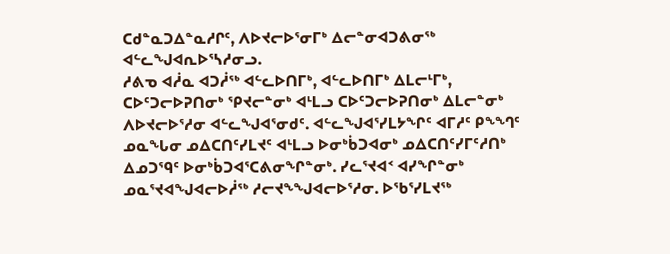ᑕᑯᓐᓇᑐᐃᓐᓇᓱᒋᑦ, ᐱᐅᔪᓕᐅᕐᓂᒥᒃ ᐃᓕᓐᓂᐊᑐᕕᓂᖅ ᐊᓪᓚᖑᐊᕆᐅᕐᓴᓱᓂᓗ.
ᓱᕕᓀ ᐊᓲᓇ ᐊᑐᓲᖅ ᐊᓪᓚᐅᑎᒥᒃ, ᐊᓪᓚᐅᑎᒥᒃ ᐃᒪᓕᒻᒥᒃ, ᑕᐅᑦᑐᓕᐅᕈᑎᓂᒃ ᕿᔪᓕᓐᓂᒃ ᐊᒻᒪᓗ ᑕᐅᑦᑐᓕᐅᕈᑎᓂᒃ ᐃᒪᓕᓐᓂᒃ ᐱᐅᔪᓕᐅᕐᓱᓂ ᐊᓪᓚᖑᐊᕐᓂᑯᑦ. ᐊᓪᓚᖑᐊᕐᓯᒪᔭᖏᑦ ᐊᒥᓱᑦ ᑭᖕᙰᑦ ᓄᓇᖓᓂ ᓄᐃᑕᑎᑦᓯᒪᔪᑦ ᐊᒻᒪᓗ ᐅᓂᒃᑳᑐᐊᓂᒃ ᓄᐃᑕᑎᑦᓯᒥᑦᓱᑎᒃ ᐃᓄᑐᙯᑦ ᐅᓂᒃᑳᑐᐊᕐᑕᕕᓂᖏᓐᓂᒃ. ᓯᓚᕐᔪᐊᑉ ᐊᓯᖏᓐᓂᒃ ᓄᓇᕐᔪᐊᖑᐊᓕᐅᓲᖅ ᓱᓕᔪᖕᖑᐊᓕᐅᕐᓱᓂ. ᐅᖃᕐᓯᒪᔪᖅ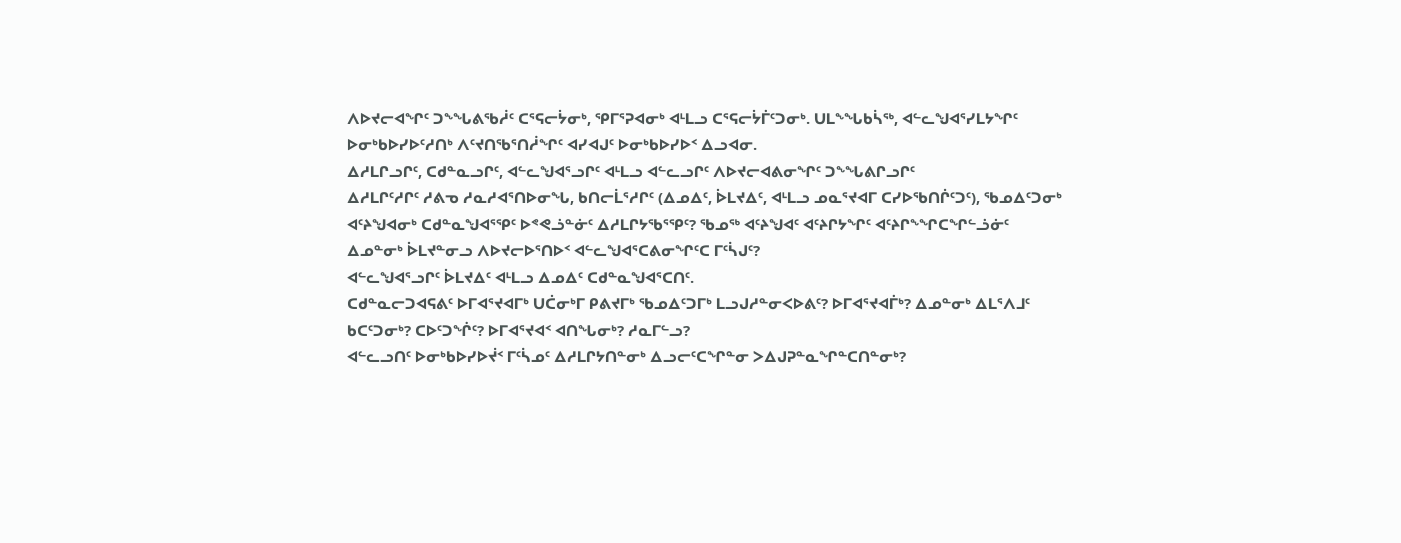ᐱᐅᔪᓕᐊᖏᑦ ᑐᖕᖓᕕᖃᓲᑦ ᑕᕐᕋᓕᔮᓂᒃ, ᕿᒥᕐᕈᐊᓂᒃ ᐊᒻᒪᓗ ᑕᕐᕋᓕᔮᒦᑦᑐᓂᒃ. ᑌᒪᖕᖓᑲᓵᖅ, ᐊᓪᓚᖑᐊᕐᓯᒪᔭᖏᑦ ᐅᓂᒃᑲᐅᓯᐅᑦᓱᑎᒃ ᐱᑦᔪᑎᖃᕐᑎᓲᖏᑦ ᐊᓯᐊᒍᑦ ᐅᓂᒃᑲᐅᓯᐅᑉ ᐃᓗᐊᓂ.
ᐃᓱᒪᒋᓗᒋᑦ, ᑕᑯᓐᓇᓗᒋᑦ, ᐊᓪᓚᖑᐊᕐᓗᒋᑦ ᐊᒻᒪᓗ ᐊᓪᓚᓗᒋᑦ ᐱᐅᔪᓕᐊᕕᓂᖏᑦ ᑐᖕᖓᕕᒋᓗᒋᑦ
ᐃᓱᒪᒋᑦᓱᒋᑦ ᓱᕕᓀ ᓱᓇᓱᐊᕐᑎᐅᓂᖓ, ᑲᑎᓕᒫᕐᓱᒋᑦ (ᐃᓄᐃᑦ, ᐆᒪᔪᐃᑦ, ᐊᒻᒪᓗ ᓄᓇᕐᔪᐊᒥ ᑕᓯᐅᖃᑎᒌᑦᑐᑦ), ᖃᓄᐃᑦᑐᓂᒃ ᐊᑦᔨᖑᐊᓂᒃ ᑕᑯᓐᓇᖑᐊᕐᕿᑦ ᐅᕝᕙᓘᓐᓃᑦ ᐃᓱᒪᒋᔭᖃᕐᕿᑦ? ᖃᓄᖅ ᐊᑦᔨᖑᐊᑦ ᐊᑦᔨᒋᔭᖏᑦ ᐊᑦᔨᒋᖕᖏᑕᖏᓪᓘᓃᑦ ᐃᓄᓐᓂᒃ ᐆᒪᔪᓐᓂᓗ ᐱᐅᔪᓕᐅᕐᑎᐅᑉ ᐊᓪᓚᖑᐊᕐᑕᕕᓂᖏᑦᑕ ᒥᑦᓵᒍᑦ?
ᐊᓪᓚᖑᐊᕐᓗᒋᑦ ᐆᒪᔪᐃᑦ ᐊᒻᒪᓗ ᐃᓄᐃᑦ ᑕᑯᓐᓇᖑᐊᕐᑕᑎᑦ.
ᑕᑯᓐᓇᓕᑐᐊᕋᕕᑦ ᐅᒥᐊᕐᔪᐊᒥᒃ ᑌᑖᓂᒃᒥ ᑭᕕᔪᒥᒃ ᖃᓄᐃᑦᑐᒥᒃ ᒪᓗᒍᓱᓐᓂᐸᐅᕕᑦ? ᐅᒥᐊᕐᔪᐊᒦᒃ? ᐃᓄᓐᓂᒃ ᐃᒪᕐᐱᒧᑦ ᑲᑕᑦᑐᓂᒃ? ᑕᐅᑦᑐᖐᑦ? ᐅᒥᐊᕐᔪᐊᑉ ᐊᑎᖓᓂᒃ? ᓱᓇᒥᓪᓗ?
ᐊᓪᓚᓗᑎᑦ ᐅᓂᒃᑲᐅᓯᐅᔫᑉ ᒥᑦᓵᓄᑦ ᐃᓱᒪᒋᔭᑎᓐᓂᒃ ᐃᓗᓕᑦᑕᖏᓐᓂ ᐳᐃᒍᕈᓐᓇᖏᓐᑕᑎᓐᓂᒃ?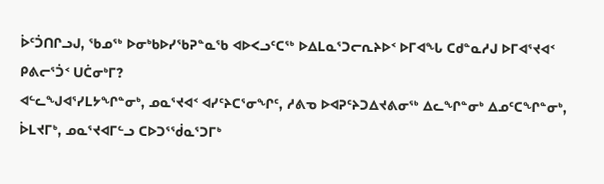ᐆᑦᑑᑎᒋᓗᒍ, ᖃᓄᖅ ᐅᓂᒃᑲᐅᓯᖃᕈᓐᓇᖃ ᐊᐅᐸᓗᑦᑕᖅ ᐅᐃᒪᓇᕐᑐᓕᕆᔨᐅᑉ ᐅᒥᐊᖓ ᑕᑯᓐᓇᓱᒍ ᐅᒥᐊᕐᔪᐊᑉ ᑭᕕᓕᕐᑑᑉ ᑌᑖᓂᒃᒥ?
ᐊᓪᓚᖑᐊᕐᓯᒪᔭᖏᓐᓂᒃ, ᓄᓇᕐᔪᐊᑉ ᐊᓯᑦᔨᑕᕐᓂᖏᑦ, ᓱᕕᓀ ᐅᐊᕈᑦᔨᑐᐃᔪᕕᓂᖅ ᐃᓚᖏᓐᓂᒃ ᐃᓄᑦᑕᖏᓐᓂᒃ, ᐆᒪᔪᒥᒃ, ᓄᓇᕐᔪᐊᒥᓪᓗ ᑕᐅᑐᕐᖂᓇᕐᑐᒥᒃ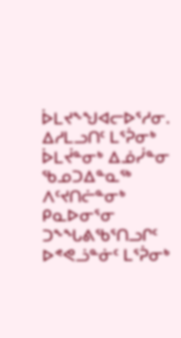ᐆᒪᔪᖕᖑᐊᓕᐅᕐᓱᓂ.
ᐃᓱᒪᓗᑎᑦ ᒪᕐᕉᓂᒃ ᐆᒪᔫᓐᓂᒃ ᐃᓅᓰᓐᓂ ᖃᓄᑐᐃᓐᓇᖅ ᐱᑦᔪᑎᓖᓐᓂᒃ ᑭᓇᐅᓂᕐᓂ ᑐᖕᖓᕕᖃᕐᑎᓗᒋᑦ ᐅᕝᕙᓘᓐᓃᑦ ᒪᕐᕉᓂᒃ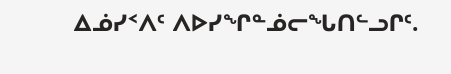ᐃᓅᓯᑉᐱᑦ ᐱᐅᓯᖏᓐᓅᓕᖓᑎᓪᓗᒋᑦ.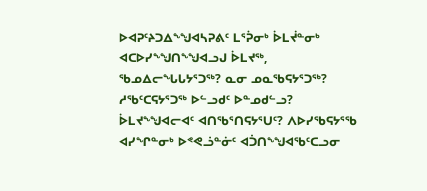ᐅᐊᕈᑦᔨᑐᐃᖕᖑᐊᓴᕈᕕᑦ ᒪᕐᕉᓂᒃ ᐆᒪᔫᓐᓂᒃ ᐊᑕᐅᓯᖕᖑᑎᖕᖑᐊᓗᒍ ᐆᒪᔪᖅ, ᖃᓄᐃᓕᖓᒐᔭᕐᑐᖅ? ᓇᓂ ᓄᓇᖃᕋᔭᕐᑐᖅ? ᓱᖃᑦᑕᕋᔭᕐᑐᖅ ᐅᓪᓗᑯᑦ ᐅᓐᓄᑯᓪᓗ? ᐆᒪᔪᖕᖑᐊᓕᐊᑦ ᐊᑎᖃᕐᑎᕋᔭᕐᑌᑦ? ᐱᐅᓯᖃᕋᔭᕐᖃ ᐊᓯᖏᓐᓂᒃ ᐅᕝᕙᓘᓐᓃᑦ ᐊᑑᑎᖕᖑᐊᖃᑦᑕᓗᓂ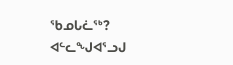ᖃᓄᒐᓛᖅ?
ᐊᓪᓚᖑᐊᕐᓗᒍ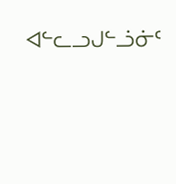ᐊᓪᓚᓗᒍᓪᓘᓃᑦ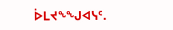ᐆᒪᔪᖕᖑᐊᓭᑦ.